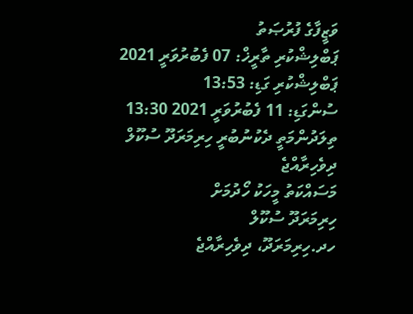ވަޒީފާގެ ފުރުޞަތު
ޕަބްލިޝްކުރި ތާރީޚް: 07 ފެބުރުވަރީ 2021
ޕަބްލިޝްކުރި ގަޑި: 13:53
ސުންގަޑި: 11 ފެބުރުވަރީ 2021 13:30
ތިލަދުންމަތީ ދެކުނުބުރީ ހިރިމަރަދޫ ސުކޫލް
ދިވެހިރާއްޖެ
މަސައްކަތު މީހަކު ހޯދުމަށް
ހިރިމަރަދޫ ސުކޫލް
ހދ.ހިރިމަރަދޫ، ދިވެހިރާއްޖެ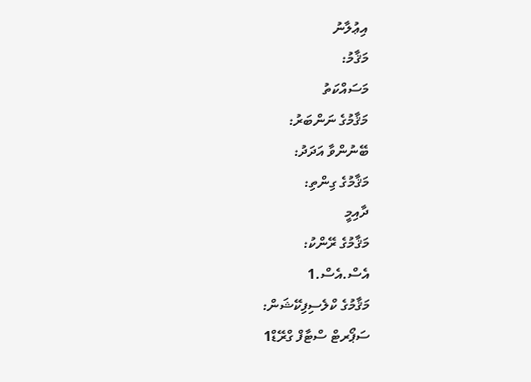އިޢުލާނު
މަޤާމު:
މަސައްކަތު
މަޤާމުގެ ނަންބަރު:
ބޭނުންވާ އަދަދު:
މަޤާމުގެ ގިންތި:
ދާއިމީ
މަޤާމުގެ ރޭންކު:
އެސް.އެސް.1
މަޤާމުގެ ކްލެސިފިކޭޝަން:
ސަޕޯރޓް ސްޓާފް ގްރޭޑް1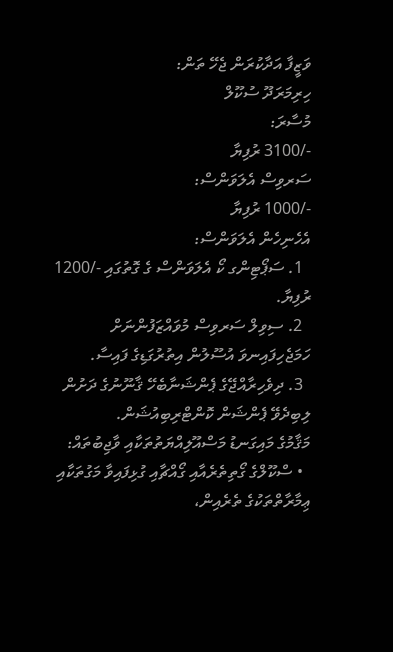ވަޒީފާ އަދާކުރަން ޖެހޭ ތަން:
ހިރިމަރަދޫ ސުކޫލް
މުސާރަ:
-/3100 ރުފިޔާ
ސަރވިސް އެލަވަންސް:
-/1000 ރުފިޔާ
އެހެނިހެން އެލަވަންސް:
  1. ސަޕޯޓިންގ ކޯ އެލަވަންސް ގެ ގޮތުގައި -/1200 ރުފިޔާ.
  2. ސިވިލް ސަރވިސް މުވައްޒަފުންނަށް ހަމަޖެހިފައިނވަ އުސޫލުން އިތުރުގަޑިގެ ފައިސާ.
  3. ދިވެހިރާއްޖޭގެ ޕެންޝަނާބެހޭ ޤާނޫނުގެ ދަށުން ލިބިދެވޭ ޕެންޝަން ކޮންޓްރިބިއުޝަން.
މަޤާމުގެ މައިގަނޑު މަސްއޫލިއްޔަތުތަކާއި ވާޖިބުތައް:
  • ސްކޫލްގެ ގޯތިތެރެއާއި ގޯއްޗާއި ގުޅިފައިވާ މަގުތަކާއި ޢިމާރާތްތަކުގެ ތެރެއިން،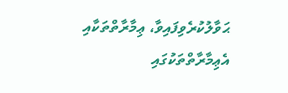ޙަވާލުކުރެވިފައިވާ، ޢިމާރާތްތަކާއި އެޢިމާރާތްތަކުގައި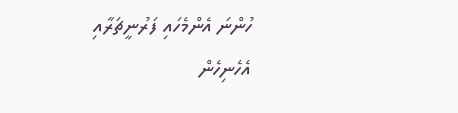ހުންނަ އެންމެހައި ފަރުނީޗަރާއި އެހެނިހެން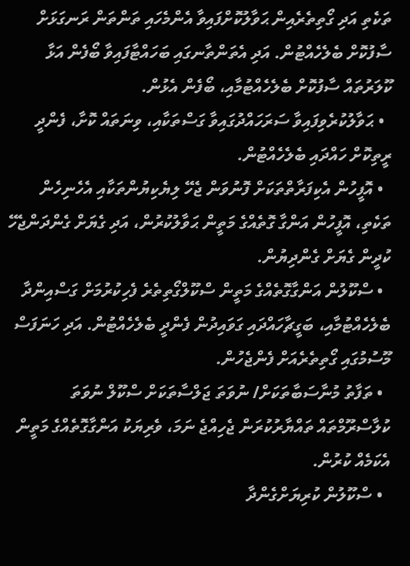ތަކެތި އަދި ގޯތިތެރެއިން ޙަވާލުކޮށްފައިވާ އެންމެހައި ތަންތަން ރަނގަޅަށް ސާފުކޮށް ބެލެހެއްޓުން. އަދި އެތަންތާނގައި ބަހައްޓާފައިވާ ބޯފެން އަޅާ ކޫލަރުތައް ސާފުކޮށް ބެލެހެއްޓުމާއި، ބޯފެން އެޅުން.
  • ޙަވާލުކުރެވިފައިވާ ސަރަހައްދުގައިވާ ގަސްތަކާއި، ވިނަތައް ކޮށާ، ފެންދީ ރީތިކޮށް ހައްދައި ބެލެހެއްޓުން.
  • އޮފީހުން އެކިފަރާތްތަކަށް ފޮނުވަން ޖެހޭ ލިޔެކިޔުންތަކާއި އެހެނިހެން ތަކެތި، އޮފީހުން އަންގާ ގޮތެއްގެ މަތީން ޙަވާލުކުރުން، އަދި ގެޔަށް ގެންދަންޖެހޭ ކުދީން ގެޔަށް ގެންދިޔުން.
  • ސްކޫލުން އަންގާގޮތެއްގެ މަތީން ސްކޫލްގޯތިތެރެ ފެހިކުރުމަށް ގަސްއިންދާ ބެލެހެއްޓުމާއި، ބަގީޗާހައްދައި ގަވައިދުން ފެންދީ ބެލެހެއްޓުން. އަދި ހަނަފަސް މޫސުމުގައި ގޯތިތެރެއަށް ފެންޖެހުން.
  • ތަފާތު މުނާސަބާތަކަށް/ ނުވަތަ ޖަލްސާތަކަށް ސްކޫލް ނުވަތަ ކުލާސްރޫމްތައް ތައްޔާރުކުރަން ޖެހިއްޖެ ނަމަ، ވެރިޔަކު އަންގާގޮތެއްގެ މަތީން އެކަމެއް ކުރުން.
  • ސްކޫލުން ކުރިޔަށްގެންދާ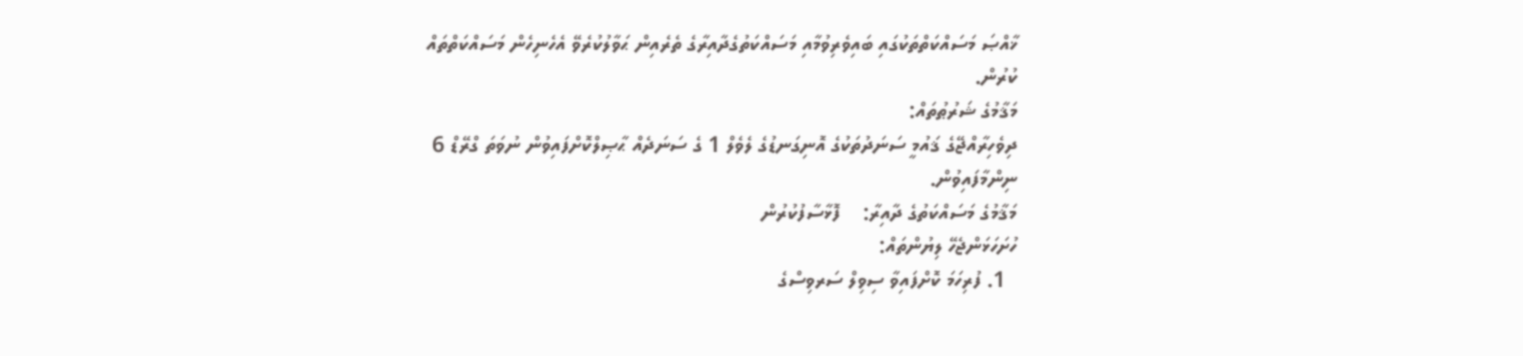ޚާއްޞަ މަސައްކަތްތަކުގައި ބައިވެރިވުމާއި މަސައްކަތުގެދާއިރާގެ ތެރެއިން ޙަވާލުކުރެވޭ އެހެނިހެން މަސައްކަތްތައް ކުރުން.
މަޤާމުގެ ޝަރުޠުތައް:
ދިވެހިރާއްޖޭގެ ޤައުމީ ސަނަދުތަކުގެ އޮނިގަނޑުގެ ލެވެލް 1 ގެ ސަނަދެއް ޙާޞިލްކޮށްފައިވުން ނުވަތަ ގްރޭޑް 6 ނިންމާފައިވުން.
މަޤާމުގެ މަސައްކަތުގެ ދާއިރާ:    ފޮޅާސާފުކުރުން
ހުށަހަޅަންޖެހޭ ލިޔުންތައް:
  1. ފުރިހަމަ ކޮށްފައިވާ ސިވިލް ސަރވިސްގެ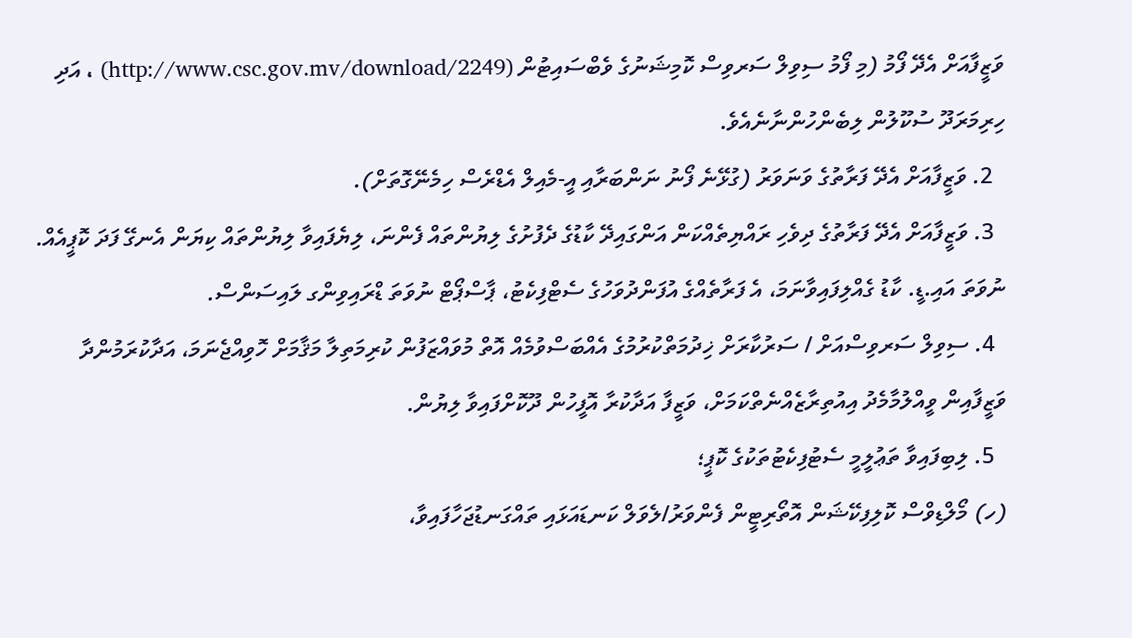ވަޒީފާއަށް އެދޭ ފޯމު (މި ފޯމު ސިވިލް ސަރވިސް ކޮމިޝަނުގެ ވެބްސައިޓުން (http://www.csc.gov.mv/download/2249) ، އަދި ހިރިމަރަދޫ ސުކޫލުން ލިބެންހުންނާނެއެވެ.
  2. ވަޒީފާއަށް އެދޭ ފަރާތުގެ ވަނަވަރު (ގުޅޭނެ ފޯނު ނަންބަރާއި އީ-މެއިލް އެޑްރެސް ހިމެނޭގޮތަށް).
  3. ވަޒީފާއަށް އެދޭ ފަރާތުގެ ދިވެހި ރައްޔިތެއްކަން އަންގައިދޭ ކާޑުގެ ދެފުށުގެ ލިޔުންތައް ފެންނަ، ލިޔެފައިވާ ލިޔުންތައް ކިޔަން އެނގޭ ފަދަ ކޮޕީއެއް. ނުވަތަ އައި.ޑީ. ކާޑު ގެއްލިފައިވާނަމަ، އެ ފަރާތެއްގެ އުފަންދުވަހުގެ ސެޓްފިކެޓު، ޕާސްޕޯޓް ނުވަތަ ޑްރައިވިންގ ލައިސަންސް.
  4. ސިވިލް ސަރވިސްއަށް / ސަރުކާރަށް ޚިދުމަތްކުރުމުގެ އެއްބަސްވުމެއް އޮތް މުވައްޒަފުން ކުރިމަތިލާ މަޤާމަށް ހޮވިއްޖެނަމަ، އަދާކުރަމުންދާ ވަޒީފާއިން ވީއްލުމާމެދު އިއުތިރާޒެއްނެތްކަމަށް، ވަޒީފާ އަދާކުރާ އޮފީހުން ދޫކޮށްފައިވާ ލިޔުން.
  5. ލިބިފައިވާ ތަޢުލީމީ ސެޓުފިކެޓުތަކުގެ ކޮޕީ؛
(ހ) މޯލްޑިވްސް ކޮލިފިކޭޝަން އޮތޯރިޓީން ފެންވަރު/ލެވަލް ކަނޑައަޅައި ތައްގަނޑުޖަހާފައިވާ،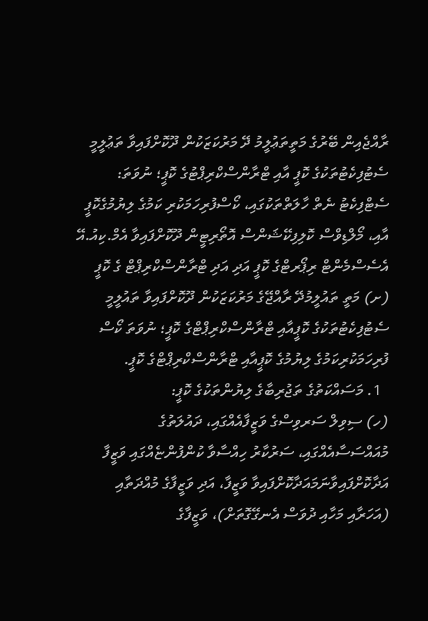ރާއްޖެއިން ބޭރުގެ މަތީތަޢުލީމު ދޭ މަރުކަޒަކުން ދޫކޮށްފައިވާ ތަޢުލީމީ ސެޓުފިކެޓުތަކުގެ ކޮޕީ އާއި ޓްރާންސްކްރިޕްޓުގެ ކޮޕީ؛ ނުވަތަ: ސެޓްފިކެޓު ނެތް ހާލަތްތަކުގައި، ކޯސްފުރިހަމަކުރި ކަމުގެ ލިޔުމުގެކޮޕީ އާއި، މޯލްޑިވްސް ކޮލިފިކޭޝަންސް އޮތޯރިޓީން ދޫކޮށްފައިވާ އެމް.ކިއު.އޭ އެސެސްމެންޓް ރިޕޯރޓްގެ ކޮޕީ އަދި އަދި ޓްރާންސްކްރިޕްޓް ގެ ކޮޕީ
(ށ) މަތީ ތައުލީމުދޭ ރާއްޖޭގެ މަރުކަޒަކުން ދޫކޮށްފައިވާ ތައުލީމީ ސެޓުފިކެޓުތަކުގެ ކޮޕީއާއި ޓްރާންސްކްރިޕްޓްގެ ކޮޕީ؛ ނުވަތަ ކޯސް ފުރިހަމަކުރިކަމުގެ ލިޔުމުގެ ކޮޕީއާއި ޓްރާންސްކްރިޕްޓްގެ ކޮޕީ.
  1. މަސައްކަތުގެ ތަޖުރިބާގެ ލިޔުންތަކުގެ ކޮޕީ:
(ހ) ސިވިލް ސަރވިސްގެ ވަޒީފާއެއްގައި، ދައުލަތުގެ މުއައްސަސާއެއްގައި، ސަރުކާރު ހިއްސާވާ ކުންފުންޏެއްގައި ވަޒީފާ އަދާކޮށްފައިވާނަމައަދާކޮށްފައިވާ ވަޒީފާ، އަދި ވަޒީފާގެ މުއްދަތާއި (އަހަރާއި މަހާއި ދުވަސް އެނގޭގޮތަށް)، ވަޒީފާގެ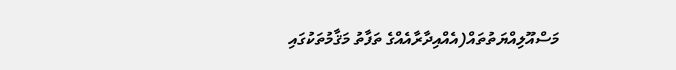މަސްއޫލިއްޔަތުތައް(އެއްއިދާރާއެއްގެ ތަފާތު މަޤާމުތަކުގައި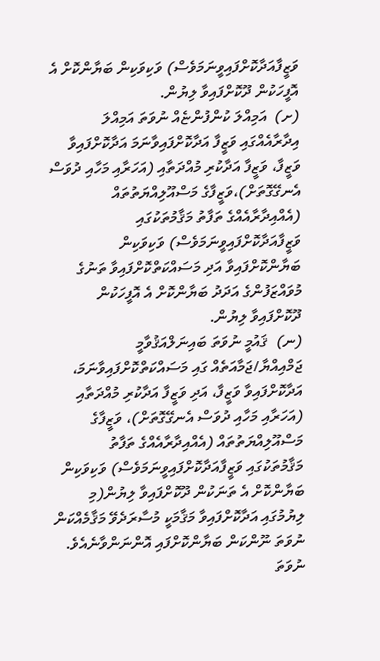ވަޒީފާއަދާކޮށްފައިވީނަމަވެސް) ވަކިވަކިން ބަޔާންކޮށް އެ އޮފީހަކުން ދޫކޮށްފައިވާ ލިޔުން.
(ށ)  އަމިއްލަ ކުންފުންޏެއް ނުވަތަ އަމިއްލަ އިދާރާއެއްގައި ވަޒީފާ އަދާކޮށްފައިވާނަމަ އަދާކޮށްފައިވާ ވަޒީފާ، ވަޒީފާ އަދާކުރި މުއްދަތާއި (އަހަރާއި މަހާއި ދުވަސް އެނގޭގޮތަށް)،ވަޒީފާގެ މަސްއޫލިއްޔަތުތައް (އެއްއިދާރާއެއްގެ ތަފާތު މަޤާމުތަކުގައި ވަޒީފާއަދާކޮށްފައިވީނަމަވެސް) ވަކިވަކިން ބަޔާންކޮށްފައިވާ އަދި މަސައްކަތްކޮށްފައިވާ ތަނުގެ މުވައްޒަފުންގެ އަދަދު ބަޔާންކޮށް އެ އޮފީހަކުން ދޫކޮށްފައިވާ ލިޔުން.
(ނ)  ޤައުމީ ނުވަތަ ބައިނަލްއަޤުވާމީ ޖަމްއިއްޔާ/ޖަމާއަތެއް ގައި މަސައްކަތްކޮށްފައިވާނަމަ، އަދާކޮށްފައިވާ ވަޒީފާ، އަދި ވަޒީފާ އަދާކުރި މުއްދަތާއި (އަހަރާއި މަހާއި ދުވަސް އެނގޭގޮތަށް)، ވަޒީފާގެ މަސްއޫލިއްޔަތުތައް (އެއްއިދާރާއެއްގެ ތަފާތު މަޤާމުތަކުގައި ވަޒީފާއަދާކޮށްފައިވީނަމަވެސް) ވަކިވަކިން ބަޔާންކޮށް އެ ތަނަކުން ދޫކޮށްފައިވާ ލިޔުން(މި ލިޔުމުގައި އަދާކޮށްފައިވާ މަޤާމަކީ މުސާރަދެވޭ މަޤާމެއްކަން ނުވަތަ ނޫންކަން ބަޔާންކޮށްފައި އޮންނަންވާނެއެވެ. ނުވަތަ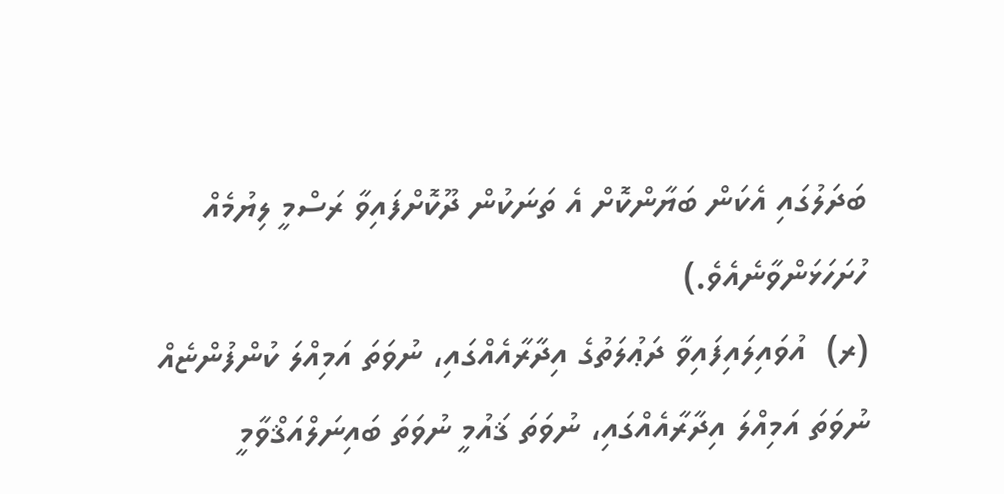ބަދަލުގައި އެކަން ބަޔާންކޮށް އެ ތަނަކުން ދޫކޮށްފައިވާ ރަސްމީ ލިޔުމެއް ހުށަހަޅަންވާނެއެވެ.)
(ރ)  އުވައިލައިފައިވާ ދަޢުލަތުގެ އިދާރާއެއްގައި، ނުވަތަ އަމިއްލަ ކުންފުންޏެއް ނުވަތަ އަމިއްލަ އިދާރާއެއްގައި، ނުވަތަ ޤައުމީ ނުވަތަ ބައިނަލްއަޤްވާމީ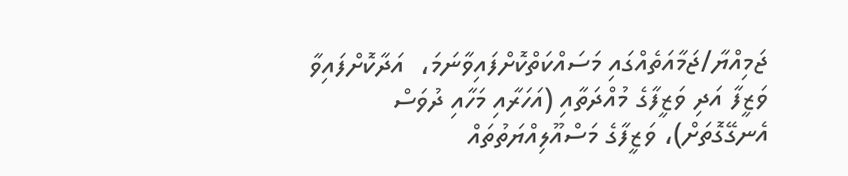ޖަމިއްޔާ/ޖަމާއަތެއްގައި މަސައްކަތްކޮށްފައިވާނަމަ،  އަދާކޮށްފައިވާ ވަޒީފާ އަދި ވަޒީފާގެ މުއްދަތާއި (އަހަރާއި މަހާއި ދުވަސް އެނގޭގޮތަށް)، ވަޒީފާގެ މަސްއޫލިއްޔަތުތައް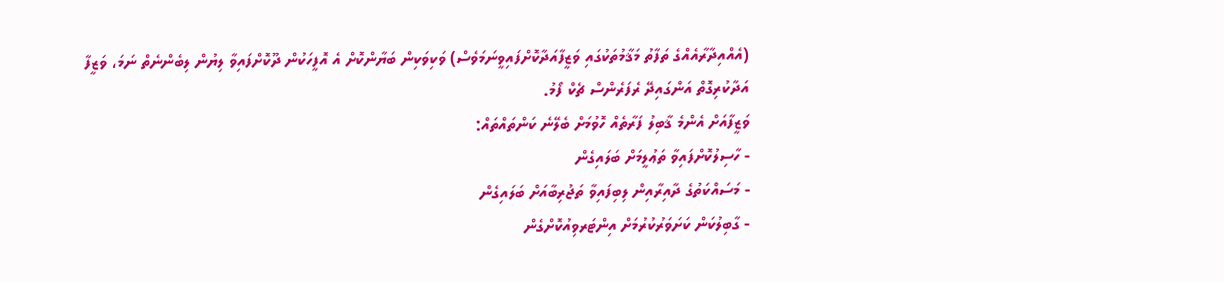(އެއްއިދާރާއެއްގެ ތަފާތު މަޤާމުތަކުގައި ވަޒީފާއަދާކޮށްފައިވީނަމަވެސް) ވަކިވަކިން ބަޔާންކޮށް އެ އޮފީހަކުން ދޫކޮށްފައިވާ ލިޔުން ލިބެންނެތް ނަމަ، ވަޒީފާ އަދާކުރިގޮތް އަންގައިދޭ ރެފަރެންސް ޗެކް ފޯމު.
ވަޒީފާއަށް އެންމެ ޤާބިލު ފަރާތެއް ހޮވުމަށް ބެލޭނެ ކަންތައްތައް:
- ހާސިލުކޮށްފައިވާ ތަޢުލީމަށް ބަލައިގެން
- މަސައްކަތުގެ ދާއިރާއިން ލިބިފައިވާ ތަޖުރިބާއަށް ބަލައިގެން
- ގާބިލުކަން ކަށަވަރުކުރުމަށް އިންޓަރވިއުކޮށްގެން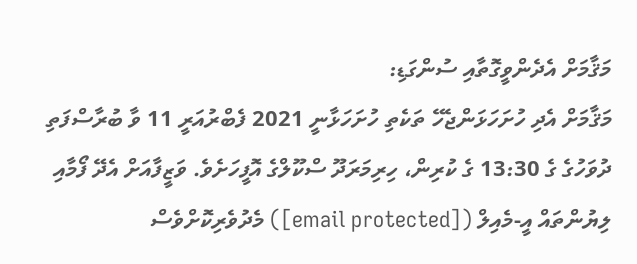މަޤާމަށް އެދެންވީގޮތާއި ސުންގަޑި:
މަޤާމަށް އެދި ހުށަހަޅަންޖެހޭ ތަކެތި ހުށަހަޅާނީ 2021 ފެބްރުއަރީ 11 ވާ ބުރާސްފަތި ދުވަހުގެ ގެ 13:30 ގެ ކުރިން، ހިރިމަރަދޫ ސްކޫލްގެ އޮފީހަށެވެ. ވަޒީފާއަށް އެދޭ ފޯމާއި ލިޔުންތައް އީ-މެއިލް ([email protected]) މެދުވެރިކޮށްވެސް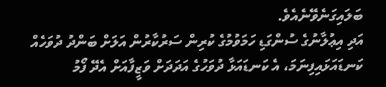ބަލައިގަނެވޭނެއެވެ.
އަދި އިޢުލާނުގެ ސުންގަޑި ހަމަވުމުގެ ކުރިން ސަރުކާރުން އަލަށް ބަންދު ދުވަހެއް ކަނޑައަޅައިފިނަމަ، އެ ކަނޑައަޅާ ދުވަހުގެ އަދަދަށް ވަޒީފާއަށް އެދޭ ފޯމު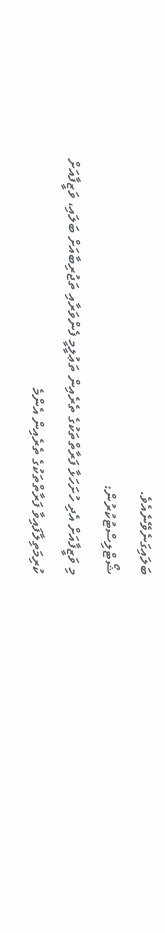ބަލައިގަނެވޭނެއެވެ.
ޝޯޓްލިސްޓުކުރުން:
މި ވަޒީފާއަށް އެދި ހުށަހަޅާ ފަރާތްތަކުގެ ތެރެއިން ތަޢުލީމީ ފެންވަރާއި ތަޖުރިބާއަށް ބަލައި، ވަޒީފާއަށް ކުރިމަތިލާފައިވާ ފަރާތްތަކުގެ ތެރެއިން އެންމެ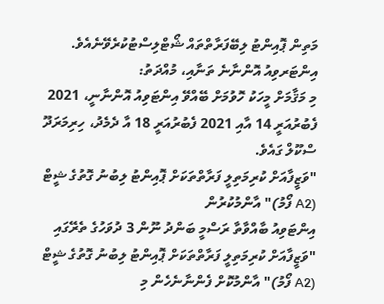މަތިން ޕޮއިންޓު ލިބޭފަރާތްތައް ޝޯޓްލިސްޓުކުރެވޭނެއެވެ.
އިންޓަރވިއު އޮންނާނެ ތަނާއި، މުއްދަތު:
މި މަޤާމަށް މީހަކު ހޮވުމަށް ބޭއްވޭ އިންޓަވިއު އޮންނާނީ، 2021 ފެބުރުއަރީ 14 އާއި 2021 ފެބުރުއަރީ 18 އާ ދެމެދު، ހިރިމަރަދޫ ސްކޫލް ގައެވެ.
"ވަޒީފާއަށް ކުރިމަތިލީ ފަރާތްތަކަށް ޕޮއިންޓު ލިބުނު ގޮތުގެ ޝީޓް (A2 ފޯމު)" އާންމުކުރުން
އިންޓަވިއު ބާއްވާތާ ރަސްމީ ބަންދު ނޫން 3 ދުވަހުގެ ތެރޭގައި "ވަޒީފާއަށް ކުރިމަތިލީ ފަރާތްތަކަށް ޕޮއިންޓު ލިބުނު ގޮތުގެ ޝީޓް (A2 ފޯމު)" އާންމުކޮށް ފެންނާނެހެން މި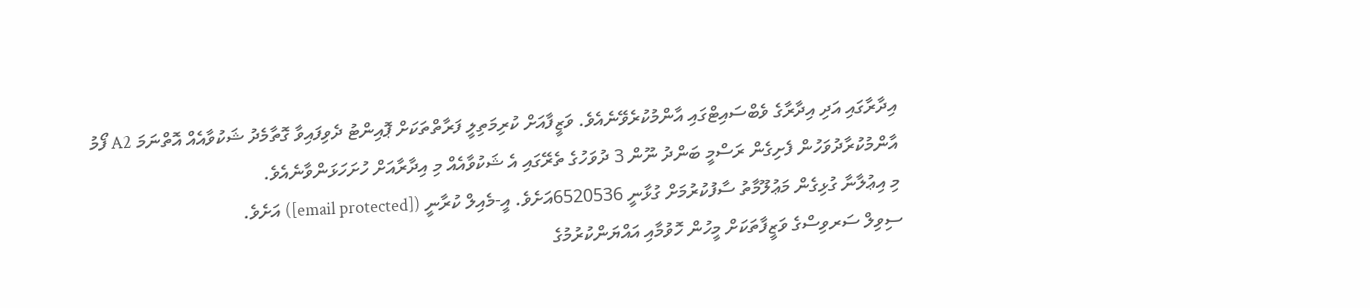އިދާރާގައި އަދި އިދާރާގެ ވެބްސައިޓްގައި އާންމުކުރެވޭނެއެވެ. ވަޒީފާއަށް ކުރިމަތިލީ ފަރާތްތަކަށް ޕޮއިންޓު ދެވިފައިވާ ގޮތާމެދު ޝަކުވާއެއް އޮތްނަމަ A2 ފޯމު އާންމުކުރާދުވަހުން ފެށިގެން ރަސްމީ ބަންދު ނޫން 3 ދުވަހުގެ ތެރޭގައި އެ ޝަކުވާއެއް މި އިދާރާއަށް ހުށަހަޅަންވާނެއެވެ.
މި އިޢުލާނާ ގުޅިގެން މަޢުލޫމާތު ސާފުކުރުމަށް ގުޅާނީ 6520536އަށެވެ. އީ-މެއިލް ކުރާނީ ([email protected]) އަށެވެ.
ސިވިލް ސަރވިސްގެ ވަޒީފާތަކަށް މީހުން ހޮވުމާއި އައްޔަންކުރުމުގެ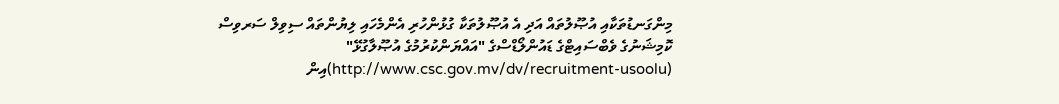މިންގަނޑުތަކާއި އުޞޫލުތައް އަދި އެ އުޞޫލުތަކާ ގުޅުންހުރި އެންމެހައި ލިޔުންތައް ސިވިލް ސަރވިސް ކޮމިޝަނުގެ ވެބްސައިޓްގެ ޑައުންލޯޑްސްގެ "އައްޔަންކުރުމުގެ އުޞޫލާގުޅޭ" (http://www.csc.gov.mv/dv/recruitment-usoolu)އިން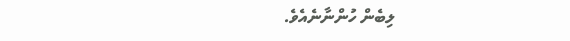ލިބެން ހުންނާނެއެވެ.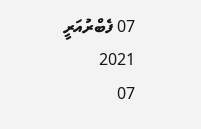07 ފެބްރުއަރީ 2021
07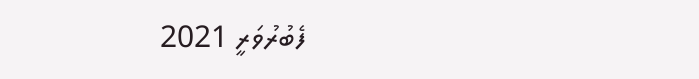ފެބުރުވަރީ 2021